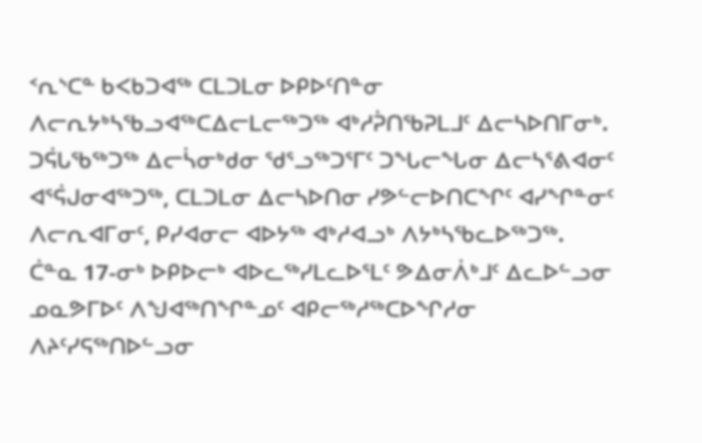ᑉᕆᔅᑕᓐ ᑲᐸᑲᑐᐊᖅ ᑕᒪᑐᒪᓂ ᐅᑭᐅᑦᑎᓐᓂ ᐱᓕᕆᔭᒃᓴᖃᓗᐊᖅᑕᐃᓕᒪᓕᖅᑐᖅ ᐊᒃᓱᕉᑎᖃᕈᒪᒧᑦ ᐃᓕᓴᐅᑎᒥᓂᒃ.
ᑐᕌᒐᖃᖅᑐᖅ ᐃᓕᓵᓂᒃᑯᓂ ᖁᕐᓗᖅᑐᕐᒥᑦ ᑐᖓᓕᖓᓂ ᐃᓕᓴᕐᕕᐊᓂᑦ ᐊᕐᕌᒍᓂᐊᖅᑐᖅ, ᑕᒪᑐᒪᓂ ᐃᓕᓴᐅᑎᓂ ᓯᕗᓪᓕᐅᑎᑕᖏᑦ ᐊᓯᖏᓐᓂᑦ ᐱᓕᕆᐊᒥᓂᑦ, ᑭᓯᐊᓂᓕ ᐊᐅᔭᖅ ᐊᒃᓱᐊᓗᒃ ᐱᔭᒃᓴᖃᓚᐅᖅᑐᖅ.
ᑖᓐᓇ 17-ᓂᒃ ᐅᑭᐅᓕᒃ ᐊᐅᓚᖅᓯᒪᓚᐅᕐᒪᑦ ᕗᐃᓂᐲᒃᒧᑦ ᐃᓚᐅᓪᓗᓂ ᓄᓇᕗᒥᐅᑦ ᐱᖑᐊᖅᑎᖏᓐᓄᑦ ᐊᑭᓕᖅᓱᖅᑕᐅᖏᓱᓂ ᐱᔨᑦᓯᕋᖅᑎᐅᓪᓗᓂ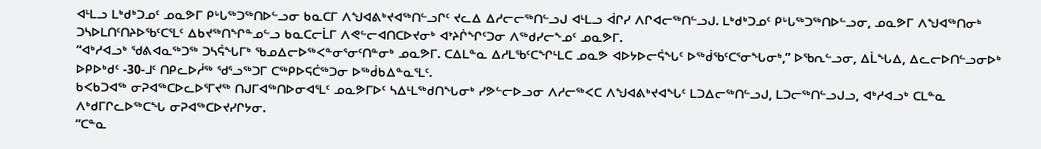ᐊᒻᒪᓗ ᒪᒃᑯᒃᑐᓄᑦ ᓄᓇᕗᒥ ᑭᒡᒐᖅᑐᖅᑎᐅᓪᓗᓂ ᑲᓇᑕᒥ ᐱᖑᐊᕕᒃᔪᐊᖅᑎᓪᓗᒋᑦ ᔪᓚᐃ ᐃᓱᓕᓕᖅᑎᓪᓗᒍ ᐊᒻᒪᓗ ᐋᒋᓯ ᐱᒋᐊᓕᖅᑎᓪᓗᒍ. ᒪᒃᑯᒃᑐᓄᑦ ᑭᒡᒐᖅᑐᖅᑎᐅᓪᓗᓂ, ᓄᓇᕗᒥ ᐱᖑᐊᖅᑎᓂᒃ ᑐᓴᐅᒪᑎᑦᑎᔨᐅᖃᑦᑕᕐᒪᑦ ᐃᑲᔪᖅᑎᖏᓐᓄᓪᓗ ᑲᓇᑕᓕᒫᒥ ᐱᕙᓪᓕᐊᑎᑕᐅᔪᓂᒃ ᐊᔾᔨᒌᖏᑦᑐᓂ ᐱᖅᑯᓯᓕᖕᓄᑦ ᓄᓇᕗᒥ.
“ᐊᒃᓱᐊᓗᒃ ᖁᕕᐊᓇᖅᑐᖅ ᑐᓴᕌᖓᒥᒃ ᖃᓄᐃᓕᐅᖅᐸᓐᓂᕐᓂᑦᑎᓐᓂᒃ ᓄᓇᕗᒥ. ᑕᐃᒪᓐᓇ ᐃᓱᒪᖃᑦᑕᖏᒻᒪᑕ ᓄᓇᕗ ᐊᐅᔭᐅᓕᕌᖓᑦ ᐅᖅᑰᖃᑦᑕᕐᓂᖓᓂᒃ,” ᐅᖃᕆᓪᓗᓂ, ᐃᒫᖓᐃ, ᐃᓚᓕᐅᑎᓪᓗᓂᐅᒃ ᐅᑭᐅᒃᑯᑦ -30-ᒧᑦ ᑎᑭᓚᐅᓲᖅ ᖁᕐᓗᖅᑐᒥ ᑕᖅᑭᐅᕋᑖᖅᑐᓂ ᐅᖅᑰᑲᐃᓐᓇᕐᒪᑦ.
ᑲᐸᑲᑐᐊᖅ ᓂᕈᐊᖅᑕᐅᓚᐅᕐᒥᔪᖅ ᑎᒍᒥᐊᖅᑎᐅᓂᐊᕐᒪᑦ ᓄᓇᕗᒥᐅᑦ ᓴᐃᒻᒪᖅᑯᑎᖓᓂᒃ ᓯᕗᓪᓕᐅᓗᓂ ᐱᓱᓕᖅᐸᑕ ᐱᖑᐊᕕᒃᔪᐊᖓᑦ ᒪᑐᐃᓕᖅᑎᓪᓗᒍ, ᒪᑐᓕᖅᑎᓪᓗᒍᓗ, ᐊᒃᓱᐊᓗᒃ ᑕᒪᓐᓇ ᐱᒃᑯᒥᒋᓚᐅᖅᑕᖓ ᓂᕈᐊᖅᑕᐅᔪᓯᒋᔭᓂ.
“ᑕᓐᓇ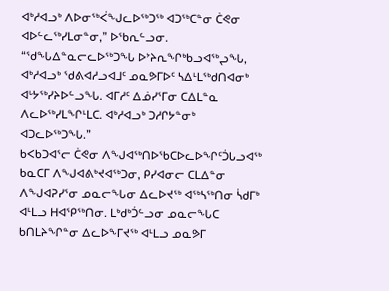ᐊᒃᓱᐊᓗᒃ ᐱᐅᓂᖅᐹᖑᓚᐅᖅᑐᖅ ᐊᑐᖅᑕᓐᓂ ᑖᕙᓂ ᐊᐅᓪᓚᖅᓯᒪᓂᓐᓂ,” ᐅᖃᕆᓪᓗᓂ. “ᖁᖓᐃᓐᓇᓕᓚᐅᖅᑐᖓ ᐅᔾᔨᕆᖏᒃᑲᓗᐊᖅᖢᖓ, ᐊᒃᓱᐊᓗᒃ ᖁᕕᐊᓱᓗᐊᒧᑦ ᓄᓇᕗᒥᐅᑦ ᓴᐃᒻᒪᖅᑯᑎᐊᓂᒃ ᐊᒡᔭᖅᓯᔨᐅᓪᓗᖓ. ᐊᒥᓱᑦ ᐃᓅᓯᕐᒥᓂ ᑕᐃᒪᓐᓇ ᐱᓚᐅᖅᓯᒪᖏᒻᒪᑕ. ᐊᒃᓱᐊᓗᒃ ᑐᓱᒋᔭᓐᓂᒃ ᐊᑐᓚᐅᖅᑐᖓ.”
ᑲᐸᑲᑐᐊᕐᓕ ᑖᕙᓂ ᐱᖑᐊᖅᑎᐅᖃᑕᐅᓚᐅᖏᑦᑑᒐᓗᐊᖅ ᑲᓇᑕᒥ ᐱᖑᐊᕕᒃᔪᐊᖅᑐᓂ, ᑭᓯᐊᓂᓕ ᑕᒪᐃᓐᓂ ᐱᖑᐊᕈᓯᕐᓂ ᓄᓇᓕᖓᓂ ᐃᓚᐅᔪᖅ ᐊᖅᓴᖅᑎᓂ ᓵᑯᒥᒃ ᐊᒻᒪᓗ ᕼᐊᕿᖅᑎᓂ. ᒪᒃᑯᒃᑑᓪᓗᓂ ᓄᓇᓕᖓᑕ ᑲᑎᒪᔨᖏᓐᓂ ᐃᓚᐅᖕᒥᔪᖅ ᐊᒻᒪᓗ ᓄᓇᕗᒥ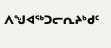ᐱᖑᐊᖅᑐᓕᕆᔨᒃᑯᑦ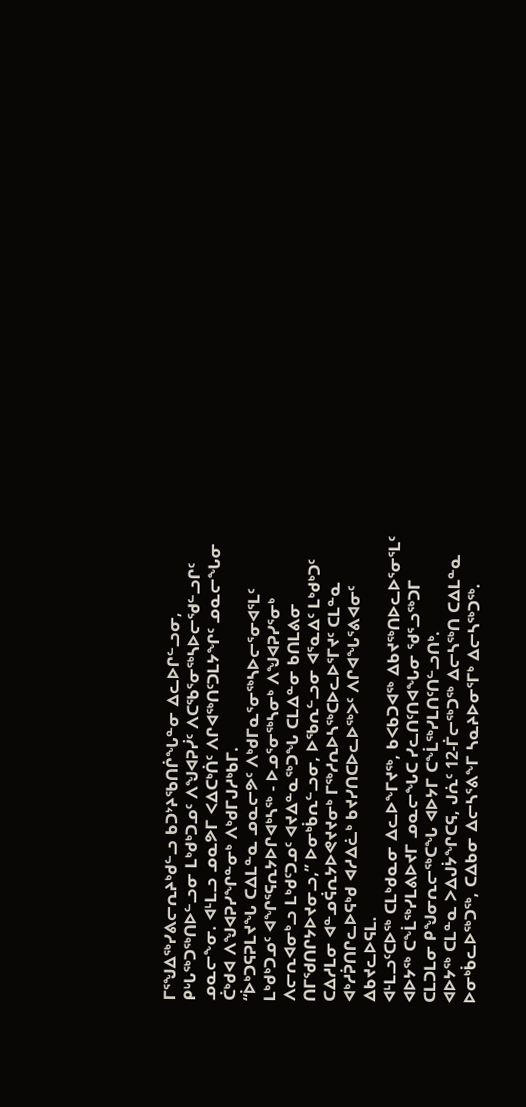ᒥᕐᖑᐃᖅᓯᕕᓕᕆᔨᒃᑯᓪᓗ ᑲᑐᔾᔨᖃᑎᒌᖓᓐᓂ ᐃᓚᐅᒋᓪᓗᓂ, ᑭᒡᒐᖅᑐᖅᑎᐅᓪᓗᓂ ᒪᒃᑯᒃᑐᓄᑦ ᐱᖑᐊᕈᓰᑦ ᐱᑕᖃᕐᓂᖅᓴᐅᓕᖁᓪᓗᒋᑦ ᓄᓇᓕᖕᓂ. ᐊᒻᒪᓗ ᓄᓇᕗᒥ ᐸᐃᑕᒃᑏᑦ ᐱᒋᐊᖅᑎᑦᑐᒪᔭᖏᑦ ᓄᓇᓕᖓᓂ ᑖᒃᑯᐊ ᐱᖑᐊᕈᓯᖏᓐᓂᒃ ᐱᒃᑯᒥᒍᓱᒃᑲᒥ.
“ᐆᒃᑐᕋᕈᒪᔪᖓ ᑕᐃᒪᓐᓇ ᓄᓇᓕᕗᑦ ᐱᒃᑯᒥᓇᕐᓂᖅᓴᐅᓕᕐᓂᐊᕐᒪᑦ ᒪᒃᑯᒃᑐᓄᑦ ᐊᖏᕐᕋᕆᔭᐅᒋᐊᒃᓴᖅ - ᐅᓄᕐᓂᖅᓴᓂᒃ ᐱᖑᐊᕈᓯᕐᓂᒃ ᐱᓕᕆᐊᓂᒃᓗ ᒪᒃᑯᑦᑐᓄᑦ ᐊᔪᐃᓐᓇᖅᑐᖓ ᑕᒪᐃᓐᓂ ᑲᑎᒪᕕᓂ ᑎᒥᖁᑎᒋᔭᐅᔪᓂᓗ,” ᐅᓂᒃᑳᕆᓪᓗᓂ, ᐅᖃᕆᓪᓗᓂ ᐊᕐᓇᐃᑦ ᒪᒃᑯᒃᑐᑦ ᑕᐃᓱᒪᓂ ᐊᓐᓄᕌᕆᔭᐅᕙᔪᔪᓂᒃ ᒥᖅᓱᕆᐅᓴᖅᑕᐅᓚᐅᕐᒥᔪᑦ ᑕᒪᓐᓇ ᐊᒃᓱᕉᑎᒋᓚᐅᕋᒃᑯ ᐊᓱᐃᓛᒃ ᑲᔪᓯᑎᑕᐅᓚᐅᖅᐳᑦ ᐱᒋᐊᖓᕐᕕᐊᓂᑦ ᐃᑲᔪᓚᐅᕋᒪ.
ᐊᒻᒪᓗᑦᑕᐅᖅ ᑕᒪᒃᑯᓇᓂ ᐃᓚᐅᖕᒥᔪᖅ, ᑲᐸᑲᑐᐊᖅ ᐃᑲᔪᖅᑎᐅᓚᐅᕐᓂᕐᒪᑦ ᐊᐅᔭᖅ ᑕᖕᒫᖅᓯᒪᕕᐅᔪᒥ ᓄᓇᓕᖓᑕ ᓯᓚᑎᑦᑎᐊᖓᓂ ᖁᕐᓗᖅᑐᒥ ᑕᒪᑐᒪᓂ ᑭᖑᓂᕆᓕᖅᑕᖓ ᐊᐅᔭᒥ ᑕᖕᒫᖅᓯᒪᑎᑦᑎᓪᓗᑎᒃ.
ᐊᐅᔭᖅ ᑕᒪᓐᓇ ᐳᐃᒍᔮᖏᑕᕋ, ᒍᕇᑦ 12-ᒦᓕᖅᑐᖅ ᐃᓕᓴᖅᑎ ᑕᐃᒪᓐᓇ ᐅᓂᒃᑳᓚᐅᖅᑐᖅ, ᑕᐃᑲᓂ ᐃᓕᓴᕐᕕᖕᒥ ᓴᓇᔨᐅᓂᕐᒥᒃ ᐃᓕᓴᖅᑐᖅ.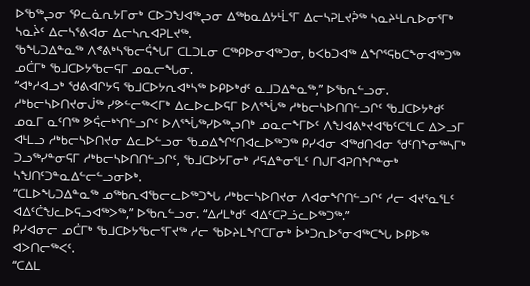ᐅᖃᖅᖢᓂ ᕿᓚᓈᕆᔭᒥᓂᒃ ᑕᐅᑐᖑᐊᖅᖢᓂ ᐃᖅᑲᓇᐃᔭᒻᒫᕐᒥ ᐃᓕᓴᕈᒪᔪᕉᖅ ᓴᓇᔨᒻᒪᕆᐅᓂᕐᒥᒃ ᓴᓇᔩᑦ ᐃᓕᓴᕐᕕᐊᓂ ᐃᓕᓴᕆᐊᕈᒪᔪᖅ.
ᖃᖓᑐᐃᓐᓇᖅ ᐱᕝᕕᒃᓴᖃᓕᕌᖓᒥ ᑕᒪᑐᒪᓂ ᑕᖅᑭᐅᓂᐊᖅᑐᓂ, ᑲᐸᑲᑐᐊᖅ ᐃᖏᕐᕋᑲᑕᖕᓂᐊᖅᑐᖅ ᓄᑖᒥᒃ ᖃᒧᑕᐅᔭᖃᓕᕋᒥ ᓄᓇᓕᖓᓂ.
“ᐊᒃᓱᐊᓗᒃ ᖁᕕᐊᒋᔭᕋ ᖃᒧᑕᐅᔭᕆᐊᒃᓴᖅ ᐅᑭᐅᒃᑯᑦ ᓇᒧᑐᐃᓐᓇᖅ,” ᐅᖃᕆᓪᓗᓂ.
ᓱᒃᑲᓕᓴᐅᑎᔪᓂᒎᖅ ᓯᕗᓪᓕᖅᐸᒥᒃ ᐃᓚᐅᓚᐅᕋᒥ ᐅᐱᕐᖔᖅ ᓱᒃᑲᓕᓴᐅᑎᑎᓪᓗᒋᑦ ᖃᒧᑕᐅᔭᒃᑯᑦ ᓄᓇᒥ ᓇᑦᑎᖅ ᕗᕌᓕᒃᔅᑎᓪᓗᒋᑦ ᐅᐱᕐᖔᖅᓯᐅᖅᖢᑎᒃ ᓄᓇᓕᖕᒥᐅᑦ ᐱᖑᐊᕕᒃᔪᐊᖃᑦᑕᕐᒪᑕ ᐃᐳᓗᒥ ᐊᒻᒪᓗ ᓱᒃᑲᓕᓴᐅᑎᔪᓂ ᐃᓚᐅᓪᓗᓂ ᖃᓄᐃᖏᑦᑎᐊᓚᐅᖅᑐᖅ ᑭᓯᐊᓂ ᐊᖅᑯᑎᐊᓂ ᖁᑦᑎᖕᓂᖅᓴᒥᒃ ᑐᓗᖅᓯᓐᓂᕋᒥ ᓱᒃᑲᓕᓴᐅᑎᑎᓪᓗᒋᑦ, ᖃᒧᑕᐅᔭᒥᓂᒃ ᓱᕋᐃᓐᓂᕐᒪᑦ ᑎᒍᒥᐊᕈᑎᖏᓐᓂᒃ ᓴᖑᑎᑦᑐᓐᓇᐃᓪᓕᓪᓗᓂᐅᒃ.
“ᑕᒪᐅᖓᑐᐃᓐᓇᖅ ᓄᖅᑲᕆᐊᖃᓕᓚᐅᖅᑐᖓ ᓱᒃᑲᓕᓴᐅᑎᔪᓂ ᐱᐊᓂᖏᑎᓪᓗᒋᑦ ᓱᓕ ᐊᔪᕐᓇᕐᒪᑦ ᐊᐃᑦᑖᖑᓚᐅᕋᓗᐊᖅᐳᖅ,” ᐅᖃᕆᓪᓗᓂ. “ᐃᓱᒪᒃᑯᑦ ᐊᐃᑦᑕᕈᓘᓚᐅᖅᑐᖅ.”
ᑭᓯᐊᓂᓕ ᓄᑖᒥᒃ ᖃᒧᑕᐅᔭᖃᓕᕐᒥᔪᖅ ᓱᓕ ᖃᐅᔨᒪᖏᑕᒥᓂᒃ ᐆᒃᑐᕆᐅᕐᓂᐊᖅᑕᖓ ᐅᑭᐅᖅ ᐊᐳᑎᓕᖅᐸᑦ.
“ᑕᐃᒪ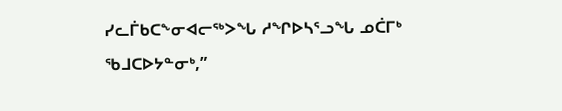ᓯᓚᒦᑲᑕᖕᓂᐊᓕᖅᐳᖓ ᓱᖏᐅᓴᕐᓗᖓ ᓄᑖᒥᒃ ᖃᒧᑕᐅᔭᓐᓂᒃ,”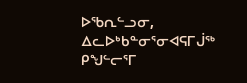ᐅᖃᕆᓪᓗᓂ, ᐃᓚᐅᒃᑲᓐᓂᕐᓂᐊᕋᒥᒎᖅ ᑭᖑᓪᓕᕐᒥ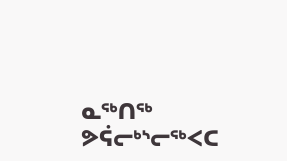ᓇᖅᑎᖅ ᕗᕌᓕᒃᔅᓕᖅᐸᑕ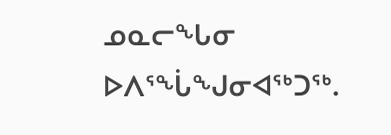ᓄᓇᓕᖓᓂ ᐅᐱᕐᖔᖑᓂᐊᖅᑐᖅ.